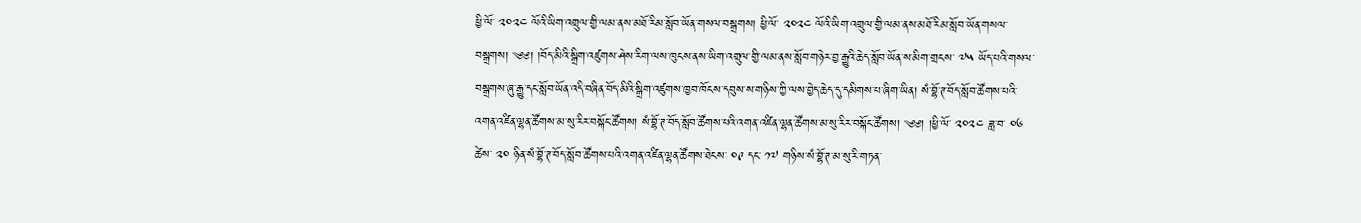ཕྱི་ལོ་ ༢༠༢༤ ལོའི་ཡིག་འགྲུལ་གྱི་ལམ་ནས་མཐོ་རིམ་སློབ་ཡོན་གསལ་བསྒྲགས། ཕྱི་ལོ་ ༢༠༢༤ ལོའི་ཡིག་འགྲུལ་གྱི་ལམ་ནས་མཐོ་རིམ་སློབ་ཡོན་གསལ་བསྒྲགས། ༄༅། །བོད་མིའི་སྒྲིག་འཛུགས་ཤེས་རིག་ལས་ཁུངས་ནས་ཡིག་འགྲུལ་གྱི་ལམ་ནས་སློབ་གཉེར་བྱ་རྒྱུའི་ཆེད་སློབ་ཡོན་ས་མིག་གྲངས་ ༧༥ ཡོད་པའི་གསལ་བསྒྲགས་ཞུ་རྒྱུ་དང་སློབ་ཡོན་འདི་བཞིན་བོད་མིའི་སྒྲིག་འཛུགས་ཁྱབ་ཁོངས་དབུས་ས་གཉིས་ཀྱི་ལས་བྱེད་ཆེད་དུ་དམིགས་པ་ཞིག་ཡིན། སཾ་བྷོ་ཊ་བོད་སློབ་ཚོགས་པའི་འགན་འཛིན་ལྷན་ཚོགས་མ་སུ་རིར་བསྐོང་ཚོགས། སཾ་བྷོ་ཊ་བོད་སློབ་ཚོགས་པའི་འགན་འཛིན་ལྷན་ཚོགས་མ་སུ་རིར་བསྐོང་ཚོགས། ༄༅། །ཕྱི་ལོ་ ༢༠༢༤ ཟླ་བ་ ༠༦ ཚེས་ ༢༠ ཉིན་སཾ་བྷོ་ཊ་བོད་སློབ་ཚོགས་པའི་འགན་འཛིན་ལྷན་ཚོགས་ཐེངས་ ༠༩ དང་ ༡༧ གཉིས་སཾ་བྷོ་ཊ་མ་སུ་རི་གཏན་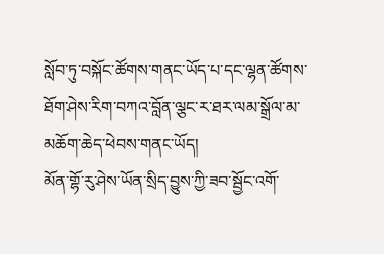སློབ་ཏུ་བསྐོང་ཚོགས་གནང་ཡོད་པ་དང་ལྷན་ཚོགས་ཐོག་ཤེས་རིག་བཀའ་བློན་ལྕང་ར་ཐར་ལམ་སྒྲོལ་མ་མཆོག་ཆེད་ཕེབས་གནང་ཡོད།
མོན་གྷོ་རུ་ཤེས་ཡོན་སྲིད་བྱུས་ཀྱི་ཟབ་སྦྱོང་འགོ་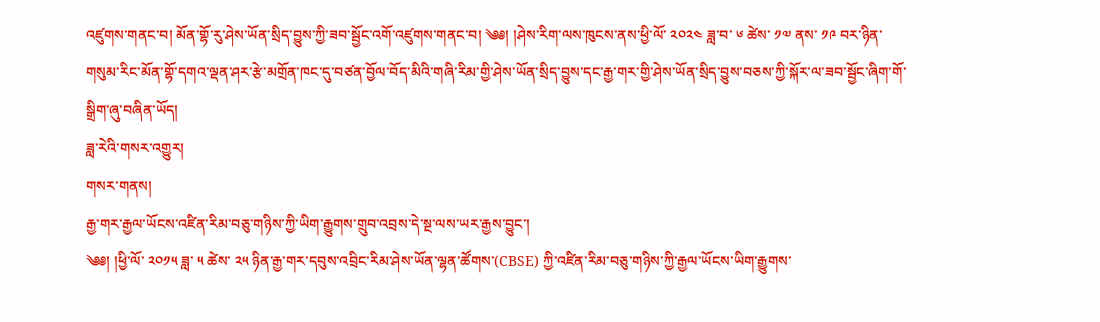འཛུགས་གནང་བ། མོན་གྷོ་རུ་ཤེས་ཡོན་སྲིད་བྱུས་ཀྱི་ཟབ་སྦྱོང་འགོ་འཛུགས་གནང་བ། ༄༅། །ཤེས་རིག་ལས་ཁུངས་ནས་ཕྱི་ལོ་ ༢༠༢༤ ཟླ་བ་ ༦ ཚེས་ ༡༧ ནས་ ༡༩ བར་ཉིན་གསུམ་རིང་མོན་གྷོ་དགའ་ལྡན་ཤར་རྩེ་མགྲོན་ཁང་དུ་བཙན་བྱོལ་བོད་མིའི་གཞི་རིམ་གྱི་ཤེས་ཡོན་སྲིད་བྱུས་དང་རྒྱ་གར་གྱི་ཤེས་ཡོན་སྲིད་བྱུས་བཅས་ཀྱི་སྐོར་ལ་ཟབ་སྦྱོང་ཞིག་གོ་སྒྲིག་ཞུ་བཞིན་ཡོད།
ཟླ་རེའི་གསར་འགྱུར།
གསར་གནས།
རྒྱ་གར་རྒྱལ་ཡོངས་འཛིན་རིམ་བཅུ་གཉིས་ཀྱི་ཡིག་རྒྱུགས་གྲུབ་འབྲས་དེ་སྔ་ལས་ཡར་རྒྱས་བྱུང་།
༄༅། །ཕྱི་ལོ་ ༢༠༡༥ ཟླ་ ༥ ཚེས་ ༢༥ ཉིན་རྒྱ་གར་དབུས་འབྲིང་རིམ་ཤེས་ཡོན་ལྷན་ཚོགས་(CBSE) ཀྱི་འཛིན་རིམ་བཅུ་གཉིས་ཀྱི་རྒྱལ་ཡོངས་ཡིག་རྒྱུགས་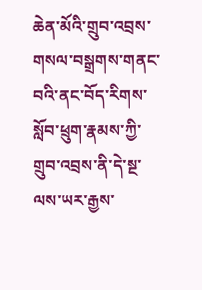ཆེན་མོའི་གྲུབ་འབྲས་གསལ་བསྒྲགས་གནང་བའི་ནང་བོད་རིགས་སློབ་ཕྲུག་རྣམས་ཀྱི་གྲུབ་འབྲས་ནི་དེ་སྔ་ལས་ཡར་རྒྱས་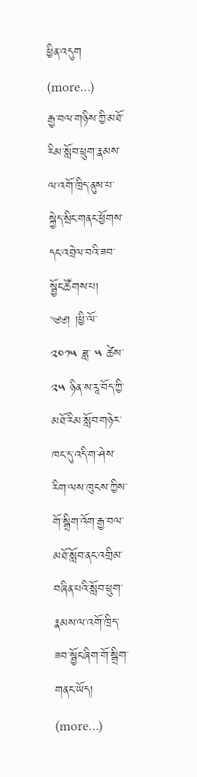ཕྱིན་འདུག (more…)
རྒྱ་བལ་གཉིས་ཀྱི་མཐོ་རིམ་སློབ་ཕྲུག་རྣམས་ལ་འགོ་ཁྲིད་ནུས་པ་སྐྱེད་སྲིང་གནང་ཕྱོགས་དང་འབྲེལ་བའི་ཟབ་སྦྱོང་ཚོགས་པ།
༄༅། །ཕྱི་ལོ་ ༢༠༡༥ ཟླ་ ༥ ཚེས་ ༢༥ ཉིན་ས་རཱ་བོད་ཀྱི་མཐོ་རིམ་སློབ་གཉེར་ཁང་དུ་འདི་ག་ཤེས་རིག་ལས་ཁུངས་ཀྱིས་གོ་སྒྲིག་འོག་རྒྱ་བལ་མཐོ་སློབ་ནང་འགྲིམ་བཞིན་པའི་སློབ་ཕྲུག་རྣམས་ལ་འགོ་ཁྲིད་ཟབ་སྦྱོང་ཞིག་གོ་སྒྲིག་གནང་ཡོད། (more…)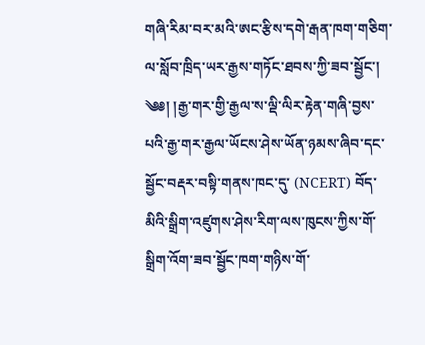གཞི་རིམ་བར་མའི་ཨང་རྩིས་དགེ་རྒན་ཁག་གཅིག་ལ་སློབ་ཁྲིད་ཡར་རྒྱས་གཏོང་ཐབས་ཀྱི་ཟབ་སྦྱོང་།
༄༅། །རྒྱ་གར་གྱི་རྒྱལ་ས་ལྡི་ལིར་རྟེན་གཞི་བྱས་པའི་རྒྱ་གར་རྒྱལ་ཡོངས་ཤེས་ཡོན་ཉམས་ཞིབ་དང་སྦྱོང་བརྡར་བསྟི་གནས་ཁང་དུ་ (NCERT) བོད་མིའི་སྒྲིག་འཛུགས་ཤེས་རིག་ལས་ཁུངས་ཀྱིས་གོ་སྒྲིག་འོག་ཟབ་སྦྱོང་ཁག་གཉིས་གོ་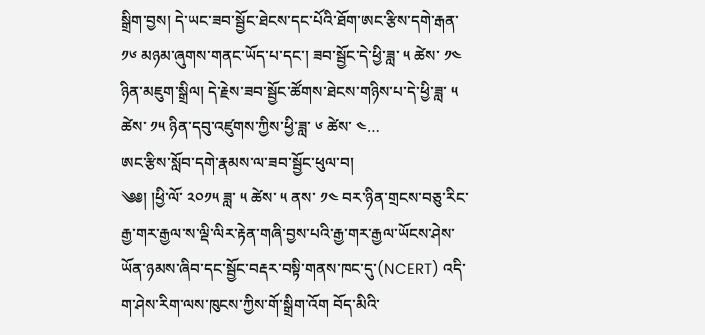སྒྲིག་བྱས། དེ་ཡང་ཟབ་སྦྱོང་ཐེངས་དང་པོའི་ཐོག་ཨང་རྩིས་དགེ་རྒན་ ༡༦ མཉམ་ཞུགས་གནང་ཡོད་པ་དང་། ཟབ་སྦྱོང་དེ་ཕྱི་ཟླ་ ༥ ཚེས་ ༡༤ ཉིན་མཇུག་སྒྲིལ། དེ་རྗེས་ཟབ་སྦྱོང་ཚོགས་ཐེངས་གཉིས་པ་དེ་ཕྱི་ཟླ་ ༥ ཚེས་ ༡༥ ཉིན་དབུ་འཛུགས་ཀྱིས་ཕྱི་ཟླ་ ༦ ཚེས་ ༤…
ཨང་རྩིས་སློབ་དགེ་རྣམས་ལ་ཟབ་སྦྱོང་ཕུལ་བ།
༄༅། །ཕྱི་ལོ་ ༢༠༡༥ ཟླ་ ༥ ཚེས་ ༥ ནས་ ༡༤ བར་ཉིན་གྲངས་བཅུ་རིང་རྒྱ་གར་རྒྱལ་ས་ལྡི་ལིར་རྟེན་གཞི་བྱས་པའི་རྒྱ་གར་རྒྱལ་ཡོངས་ཤེས་ཡོན་ཉམས་ཞིབ་དང་སྦྱོང་བརྡར་བསྟི་གནས་ཁང་དུ་(NCERT) འདི་ག་ཤེས་རིག་ལས་ཁུངས་ཀྱིས་གོ་སྒྲིག་འོག བོད་མིའི་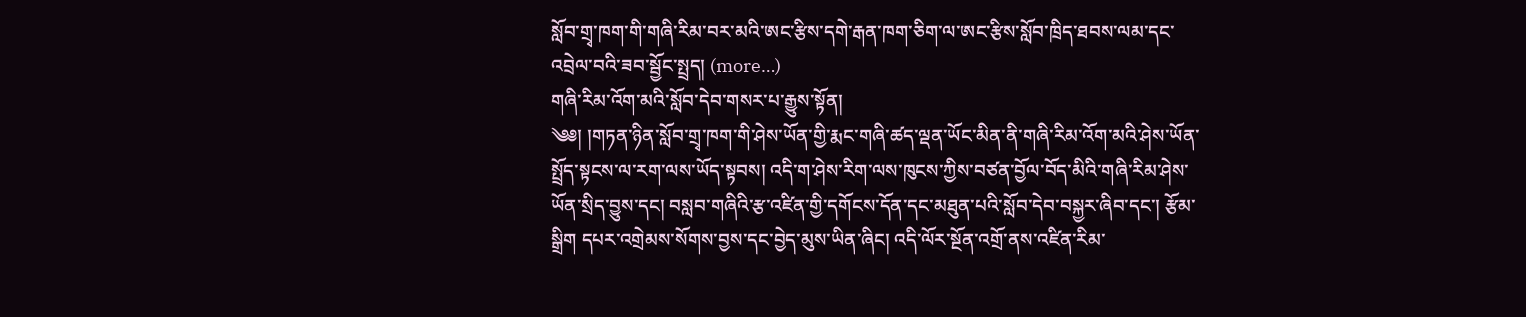སློབ་གྲྭ་ཁག་གི་གཞི་རིམ་བར་མའི་ཨང་རྩིས་དགེ་རྒན་ཁག་ཅིག་ལ་ཨང་རྩིས་སློབ་ཁྲིད་ཐབས་ལམ་དང་འབྲེལ་བའི་ཟབ་སྦྱོང་སྤྲད། (more…)
གཞི་རིམ་འོག་མའི་སློབ་དེབ་གསར་པ་རྒྱུས་སྟོན།
༄༅། །གཏན་ཉིན་སློབ་གྲྭ་ཁག་གི་ཤེས་ཡོན་གྱི་རྨང་གཞི་ཚད་ལྡན་ཡོང་མིན་ནི་གཞི་རིམ་འོག་མའི་ཤེས་ཡོན་སྤྲོད་སྟངས་ལ་རག་ལས་ཡོད་སྟབས། འདི་ག་ཤེས་རིག་ལས་ཁུངས་ཀྱིས་བཙན་བྱོལ་བོད་མིའི་གཞི་རིམ་ཤེས་ཡོན་སྲིད་བྱུས་དང། བསླབ་གཞིའི་རྩ་འཛིན་གྱི་དགོངས་དོན་དང་མཐུན་པའི་སློབ་དེབ་བསྐྱར་ཞིབ་དང་། རྩོམ་སྒྲིག དཔར་འགྲེམས་སོགས་བྱས་དང་བྱེད་མུས་ཡིན་ཞིང། འདི་ལོར་སྔོན་འགྲོ་ནས་འཛིན་རིམ་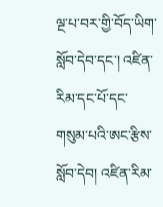ལྔ་པ་བར་གྱི་བོད་ཡིག་སློབ་དེབ་དང་། འཛིན་རིམ་དང་པོ་དང་གསུམ་པའི་ཨང་རྩིས་སློབ་དེབ། འཛིན་རིམ་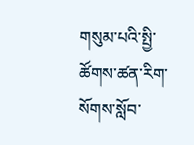གསུམ་པའི་སྤྱི་ཚོགས་ཚན་རིག་སོགས་སློབ་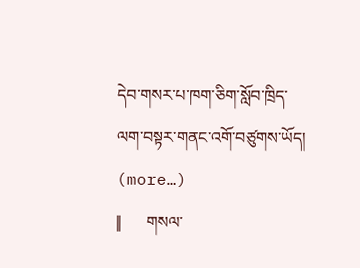དེབ་གསར་པ་ཁག་ཅིག་སློབ་ཁྲིད་ལག་བསྟར་གནང་འགོ་བཙུགས་ཡོད། (more…)
||      གསལ་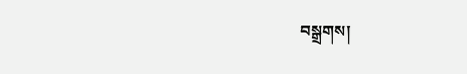བསྒྲགས།